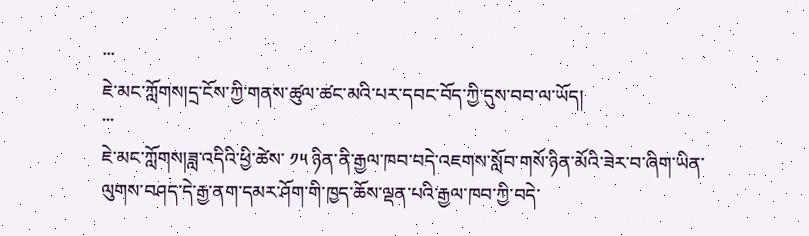་་་
ཇེ་མང་ཀློགས།དྲ་ངོས་ཀྱི་གནས་ཚུལ་ཚང་མའི་པར་དབང་བོད་ཀྱི་དུས་བབ་ལ་ཡོད།
་་་
ཇེ་མང་ཀློགས།ཟླ་འདིའི་ཕྱི་ཚེས་ ༡༥ ཉིན་ནི་རྒྱལ་ཁབ་བདེ་འཇགས་སློབ་གསོ་ཉིན་མོའི་ཟེར་བ་ཞིག་ཡིན་ལུགས་བཤད་དེ་རྒྱ་ནག་དམར་ཤོག་གི་ཁྱད་ཆོས་ལྡན་པའི་རྒྱལ་ཁབ་ཀྱི་བདེ་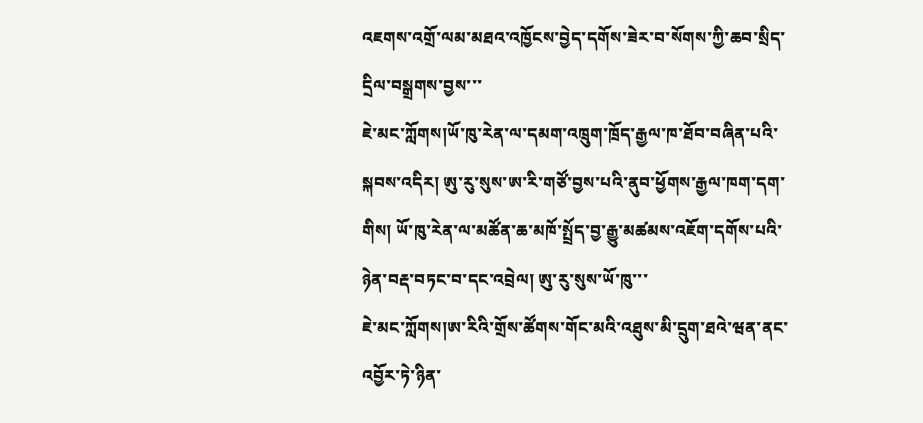འཇགས་འགྲོ་ལམ་མཐའ་འཁྱོངས་བྱེད་དགོས་ཟེར་བ་སོགས་ཀྱི་ཆབ་སྲིད་དྲིལ་བསྒྲགས་བྱས་་་
ཇེ་མང་ཀློགས།ཡོ་ཁུ་རེན་ལ་དམག་འཁྲུག་ཁྲོད་རྒྱལ་ཁ་ཐོབ་བཞིན་པའི་སྐབས་འདིར། ཨུ་རུ་སུས་ཨ་རི་གཙོ་བྱས་པའི་ནུབ་ཕྱོགས་རྒྱལ་ཁག་དག་གིས། ཡོ་ཁུ་རེན་ལ་མཚོན་ཆ་མཁོ་སྤྲོད་བྱ་རྒྱུ་མཚམས་འཇོག་དགོས་པའི་ཉེན་བརྡ་བཏང་བ་དང་འབྲེལ། ཨུ་རུ་སུས་ཡོ་ཁུ་་་
ཇེ་མང་ཀློགས།ཨ་རིའི་གྲོས་ཚོགས་གོང་མའི་འཐུས་མི་དྲུག་ཐའེ་ཝན་ནང་འབྱོར་ཏེ་ཉིན་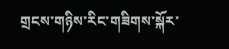གྲངས་གཉིས་རིང་གཟིགས་སྐོར་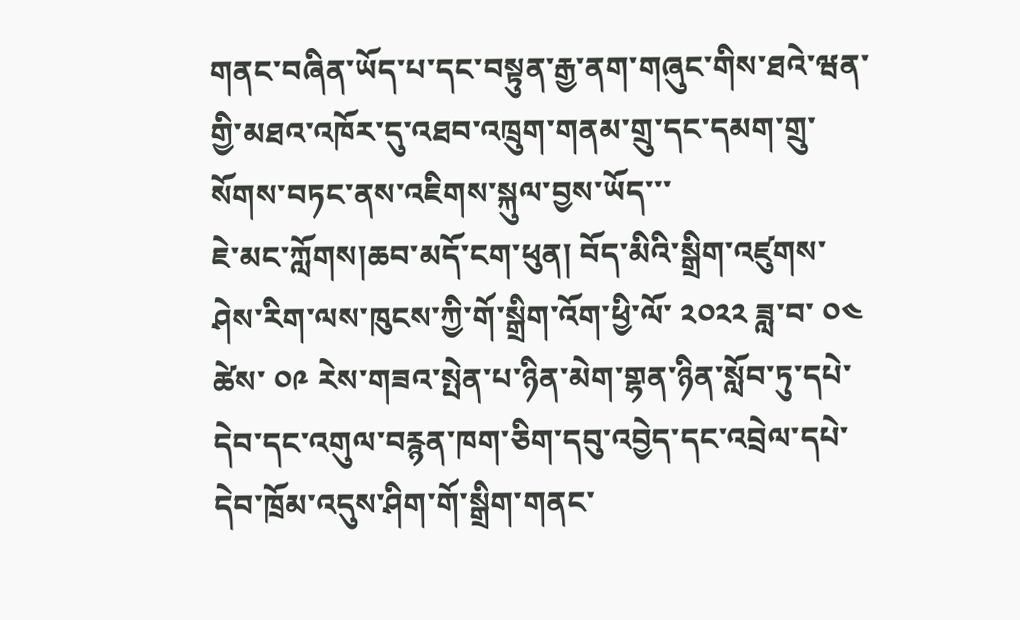གནང་བཞིན་ཡོད་པ་དང་བསྟུན་རྒྱ་ནག་གཞུང་གིས་ཐའེ་ཝན་གྱི་མཐའ་འཁོར་དུ་འཐབ་འཁྲུག་གནམ་གྲུ་དང་དམག་གྲུ་སོགས་བཏང་ནས་འཇིགས་སྐུལ་བྱས་ཡོད་་་
ཇེ་མང་ཀློགས།ཆབ་མདོ་ངག་ཕུན། བོད་མིའི་སྒྲིག་འཛུགས་ཤེས་རིག་ལས་ཁུངས་ཀྱི་གོ་སྒྲིག་འོག་ཕྱི་ལོ་ ༢༠༢༢ ཟླ་བ་ ༠༤ ཚེས་ ༠༩ རེས་གཟའ་སྤེན་པ་ཉིན་མེག་གྷན་ཉིན་སློབ་ཏུ་དཔེ་དེབ་དང་འགུལ་བརྙན་ཁག་ཅིག་དབུ་འབྱེད་དང་འབྲེལ་དཔེ་དེབ་ཁྲོམ་འདུས་ཤིག་གོ་སྒྲིག་གནང་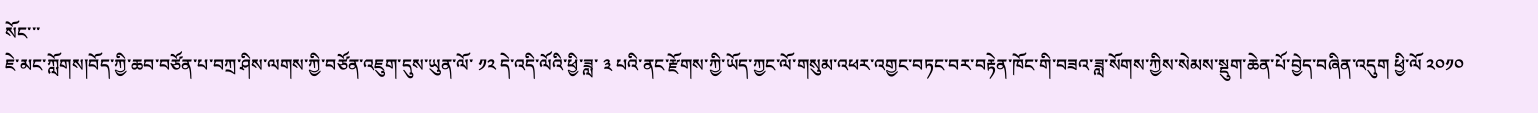སོང་་་
ཇེ་མང་ཀློགས།བོད་ཀྱི་ཆབ་བཙོན་པ་བཀྲ་ཤིས་ལགས་ཀྱི་བཙོན་འཇུག་དུས་ཡུན་ལོ་ ༡༢ དེ་འདི་ལོའི་ཕྱི་ཟླ་ ༣ པའི་ནང་རྫོགས་ཀྱི་ཡོད་ཀྱང་ལོ་གསུམ་འཕར་འགྱང་བཏང་བར་བརྟེན་ཁོང་གི་བཟའ་ཟླ་སོགས་ཀྱིས་སེམས་སྡུག་ཆེན་པོ་བྱེད་བཞིན་འདུག ཕྱི་ལོ ༢༠༡༠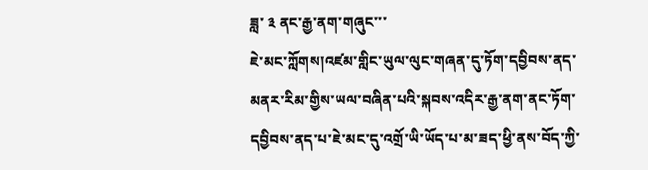ཟླ་ ༣ ནང་རྒྱ་ནག་གཞུང་་་
ཇེ་མང་ཀློགས།འཛམ་གླིང་ཡུལ་ལུང་གཞན་དུ་ཏོག་དབྱིབས་ནད་མནར་རིམ་གྱིས་ཡལ་བཞིན་པའི་སྐབས་འདིར་རྒྱ་ནག་ནང་ཏོག་དབྱིབས་ནད་པ་ཇེ་མང་དུ་འགྲོ་ཡི་ཡོད་པ་མ་ཟད་ཕྱི་ནས་བོད་ཀྱི་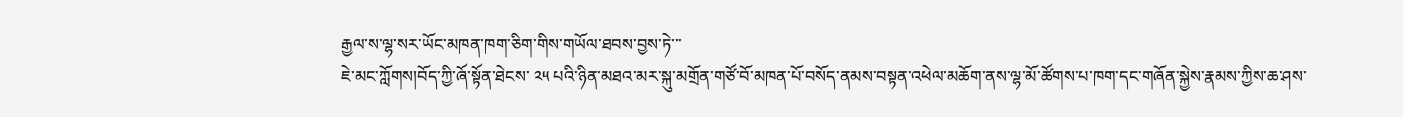རྒྱལ་ས་ལྷ་སར་ཡོང་མཁན་ཁག་ཅིག་གིས་གཡོལ་ཐབས་བྱས་ཏེ་་་
ཇེ་མང་ཀློགས།བོད་ཀྱི་ཞོ་སྟོན་ཐེངས་ ༢༥ པའི་ཉིན་མཐའ་མར་སྐུ་མགྲོན་གཙོ་བོ་མཁན་པོ་བསོད་ནམས་བསྟན་འཕེལ་མཆོག་ནས་ལྷ་མོ་ཚོགས་པ་ཁག་དང་གཞོན་སྐྱེས་རྣམས་ཀྱིས་ཆ་ཤས་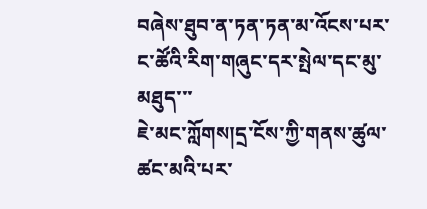བཞེས་ཐུབ་ན་ཏན་ཏན་མ་འོངས་པར་ང་ཚོའི་རིག་གཞུང་དར་སྤེལ་དང་མུ་མཐུད་་་
ཇེ་མང་ཀློགས།དྲ་ངོས་ཀྱི་གནས་ཚུལ་ཚང་མའི་པར་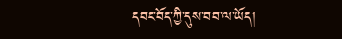དབང་བོད་ཀྱི་དུས་བབ་ལ་ཡོད།